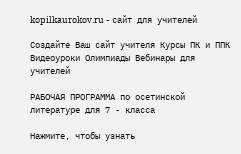kopilkaurokov.ru - сайт для учителей

Создайте Ваш сайт учителя Курсы ПК и ППК Видеоуроки Олимпиады Вебинары для учителей

РАБОЧАЯ ПРОГРАММА по осетинской литературе для 7 - класса

Нажмите, чтобы узнать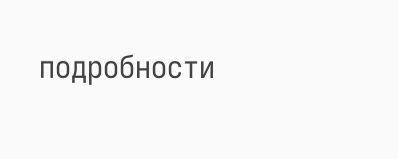подробности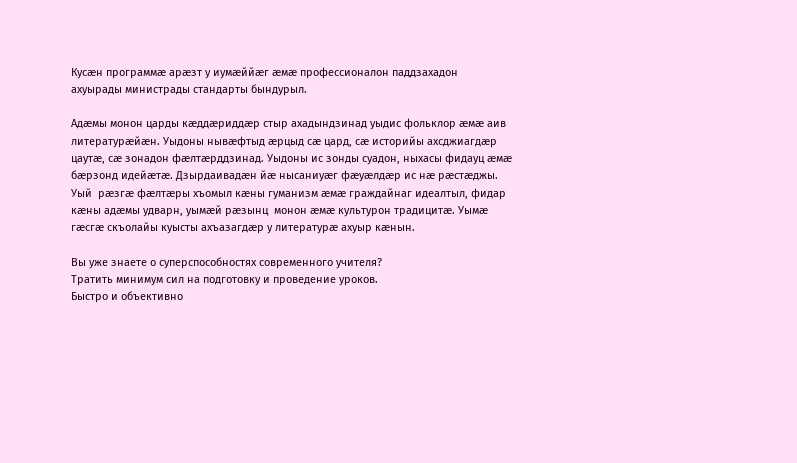Кусæн программæ арæзт у иумæййæг æмæ профессионалон паддзахадон   ахуырады министрады стандарты бындурыл.

Адæмы монон царды кæддæриддæр стыр ахадындзинад уыдис фольклор æмæ аив литературæйæн. Уыдоны нывæфтыд æрцыд сæ цард, сæ историйы ахсджиагдæр цаутæ, сæ зонадон фæлтæрддзинад. Уыдоны ис зонды суадон, ныхасы фидауц æмæ бæрзонд идейæтæ. Дзырдаивадæн йæ нысаниуæг фæуæлдæр ис нæ рæстæджы.      Уый  рæзгæ фæлтæры хъомыл кæны гуманизм æмæ граждайнаг идеалтыл, фидар кæны адæмы удварн, уымæй рæзынц  монон æмæ культурон традицитæ. Уымæ гæсгæ скъолайы куысты ахъазагдæр у литературæ ахуыр кæнын.

Вы уже знаете о суперспособностях современного учителя?
Тратить минимум сил на подготовку и проведение уроков.
Быстро и объективно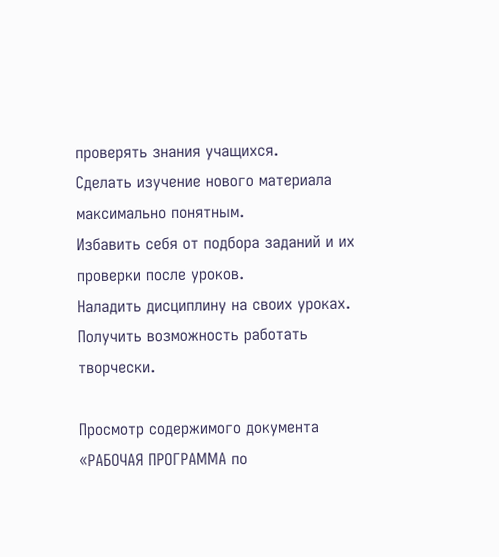проверять знания учащихся.
Сделать изучение нового материала максимально понятным.
Избавить себя от подбора заданий и их проверки после уроков.
Наладить дисциплину на своих уроках.
Получить возможность работать творчески.

Просмотр содержимого документа
«РАБОЧАЯ ПРОГРАММА по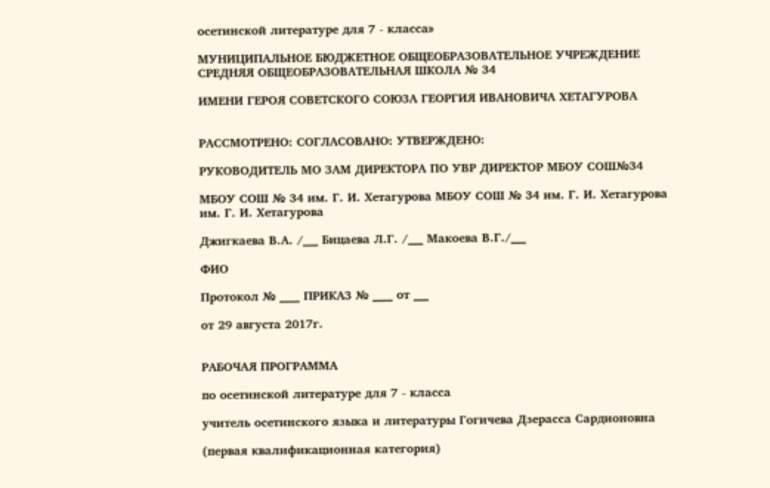осетинской литературе для 7 - класса»

МУНИЦИПАЛЬНОЕ БЮДЖЕТНОЕ ОБЩЕОБРАЗОВАТЕЛЬНОЕ УЧРЕЖДЕНИЕ СРЕДНЯЯ ОБЩЕОБРАЗОВАТЕЛЬНАЯ ШКОЛА № 34

ИМЕНИ ГЕРОЯ СОВЕТСКОГО СОЮЗА ГЕОРГИЯ ИВАНОВИЧА ХЕТАГУРОВА


РАССМОТРЕНО: СОГЛАСОВАНО: УТВЕРЖДЕНО:

РУКОВОДИТЕЛЬ МО ЗАМ ДИРЕКТОРА ПО УВР ДИРЕКТОР МБОУ СОШ№34

МБОУ СОШ № 34 им. Г. И. Хетагурова МБОУ СОШ № 34 им. Г. И. Хетагурова им. Г. И. Хетагурова

Джигкаева В.А. /___ Бицаева Л.Г. /___ Макоева В.Г./___

ФИО

Протокол № ____ ПРИКАЗ № ____ от ___

от 29 августа 2017г.


РАБОЧАЯ ПРОГРАММА

по осетинской литературе для 7 - класса

учитель осетинского языка и литературы Гогичева Дзерасса Сардионовна

(первая квалификационная категория)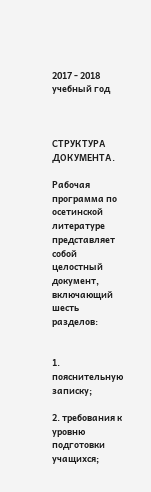2017 - 2018 учебный год



СТРУКТУРА ДОКУМЕНТА.

Рабочая  программа по осетинской литературе представляет собой целостный документ, включающий шесть разделов:


1. пояснительную записку;

2. требования к уровню подготовки учащихся;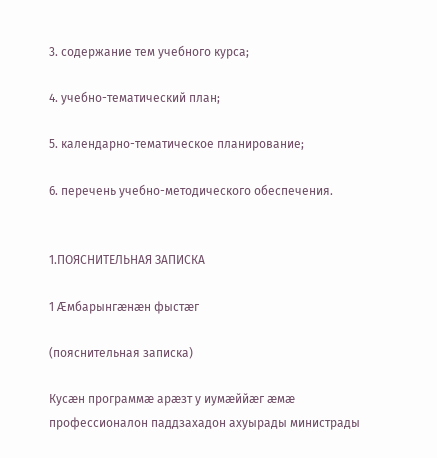3. содержание тем учебного курса;

4. учебно-тематический план;

5. календарно-тематическое планирование;

6. перечень учебно-методического обеспечения.


1.ПОЯСНИТЕЛЬНАЯ ЗАПИСКА

1 Æмбарынгæнæн фыстæг

(пояснительная записка)

Кусæн программæ арæзт у иумæййæг æмæ профессионалон паддзахадон ахуырады министрады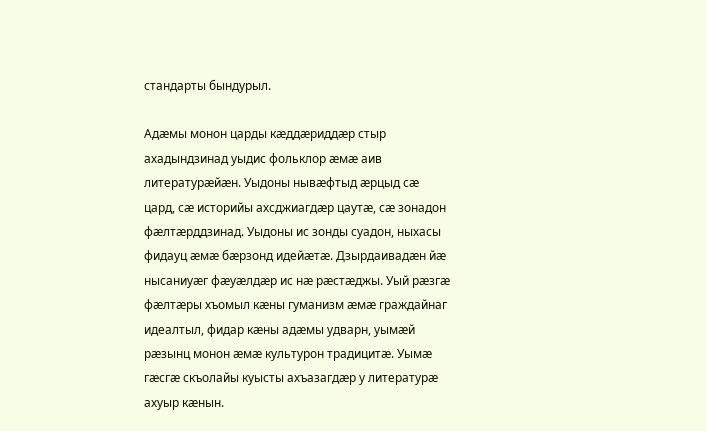стандарты бындурыл.

Адæмы монон царды кæддæриддæр стыр ахадындзинад уыдис фольклор æмæ аив литературæйæн. Уыдоны нывæфтыд æрцыд сæ цард, сæ историйы ахсджиагдæр цаутæ, сæ зонадон фæлтæрддзинад. Уыдоны ис зонды суадон, ныхасы фидауц æмæ бæрзонд идейæтæ. Дзырдаивадæн йæ нысаниуæг фæуæлдæр ис нæ рæстæджы. Уый рæзгæ фæлтæры хъомыл кæны гуманизм æмæ граждайнаг идеалтыл, фидар кæны адæмы удварн, уымæй рæзынц монон æмæ культурон традицитæ. Уымæ гæсгæ скъолайы куысты ахъазагдæр у литературæ ахуыр кæнын.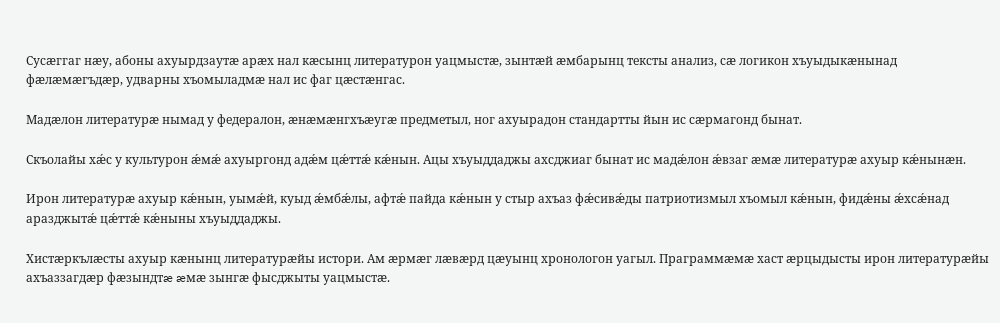Сусæггаг нæу, абоны ахуырдзаутæ арæх нал кæсынц литературон уацмыстæ, зынтæй æмбарынц тексты анализ, сæ логикон хъуыдыкæнынад фæлæмæгъдæр, удварны хъомыладмæ нал ис фаг цæстæнгас.

Мадæлон литературæ нымад у федералон, æнæмæнгхъæугæ предметыл, ног ахуырадон стандартты йын ис сæрмагонд бынат.

Скъолайы хǽс у культурон ǽмǽ ахуыргонд адǽм цǽттǽ кǽнын. Ацы хъуыддаджы ахсджиаг бынат ис мадǽлон ǽвзаг æмæ литературæ ахуыр кǽнынæн.

Ирон литературæ ахуыр кǽнын, уымǽй, куыд ǽмбǽлы, афтǽ пайда кǽнын у стыр ахъаз фǽсивǽды патриотизмыл хъомыл кǽнын, фидǽны ǽхсǽнад аразджытǽ цǽттǽ кǽныны хъуыддаджы.

Хистæркълæсты ахуыр кæнынц литературæйы истори. Ам æрмæг лæвæрд цæуынц хронологон уагыл. Праграммæмæ хаст æрцыдысты ирон литературæйы ахъаззагдæр фæзындтæ æмæ зынгæ фысджыты уацмыстæ.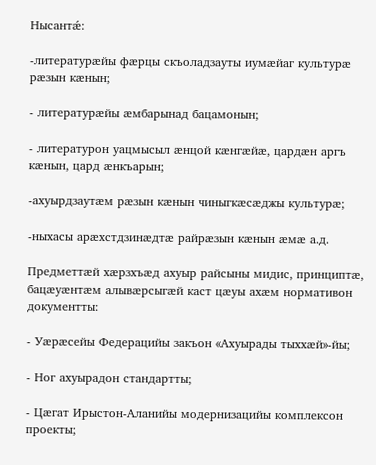Нысантǽ:

-литературæйы фæрцы скъоладзауты иумæйаг культурæ рæзын кæнын;

- литературæйы æмбарынад бацамонын;

- литературон уацмысыл æнцой кæнгæйæ, цардæн аргъ кæнын, цард æнкъарын;

-ахуырдзаутæм рæзын кæнын чиныгкæсæджы культурæ;

-ныхасы арæхстдзинæдтæ райрæзын кæнын æмæ а.д.

Предметтæй хæрзхъæд ахуыр райсыны мидис, принциптæ, бацæуæнтæм алывæрсыгæй каст цæуы ахæм нормативон документты:

- Уæрæсейы Федерацийы закъон «Ахуырады тыххæй»-йы;

- Ног ахуырадон стандартты;

- Цæгат Ирыстон-Аланийы модернизацийы комплексон проекты;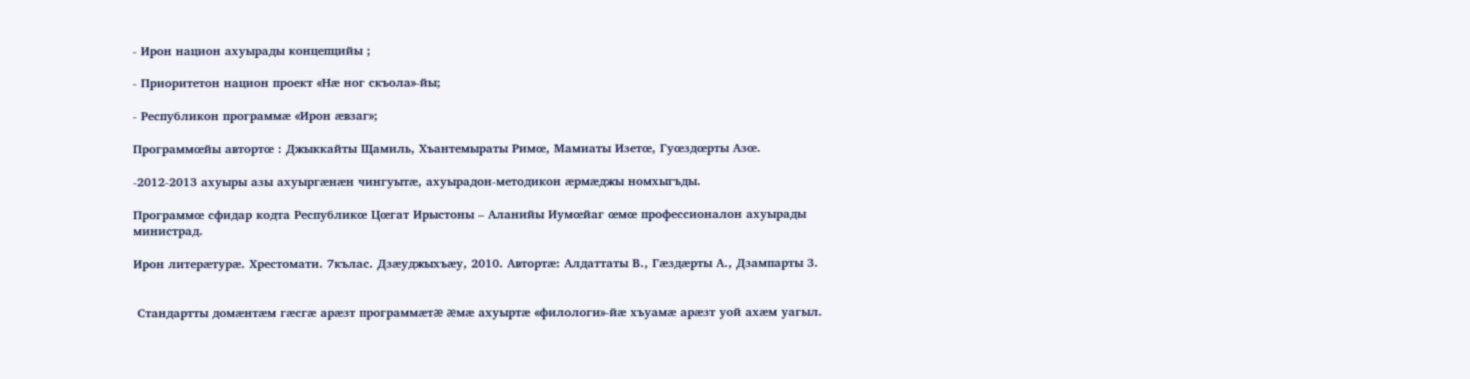- Ирон национ ахуырады концепцийы ;

- Приоритетон национ проект «Нæ ног скъола»-йы;

- Республикон программæ «Ирон æвзаг»;

Программœйы автортœ : Джыккайты Щамиль, Хъантемыраты Римœ, Мамиаты Изетœ, Гуœздœрты Азœ.

-2012-2013 ахуыры азы ахуыргæнæн чингуытæ, ахуырадон-методикон æрмæджы номхыгъды.

Программœ сфидар кодта Республикœ Цœгат Ирыстоны – Аланийы Иумœйаг œмœ профессионалон ахуырады министрад.

Ирон литерæтурæ. Хрестомати. 7кълас. Дзæуджыхъæу, 2010. Автортæ: Алдаттаты В., Гæздæрты А., Дзампарты З.


 Стандартты домæнтæм гæсгæ арæзт программæтæ æмæ ахуыртæ «филологи»-йæ хъуамæ арæзт уой ахæм уагыл.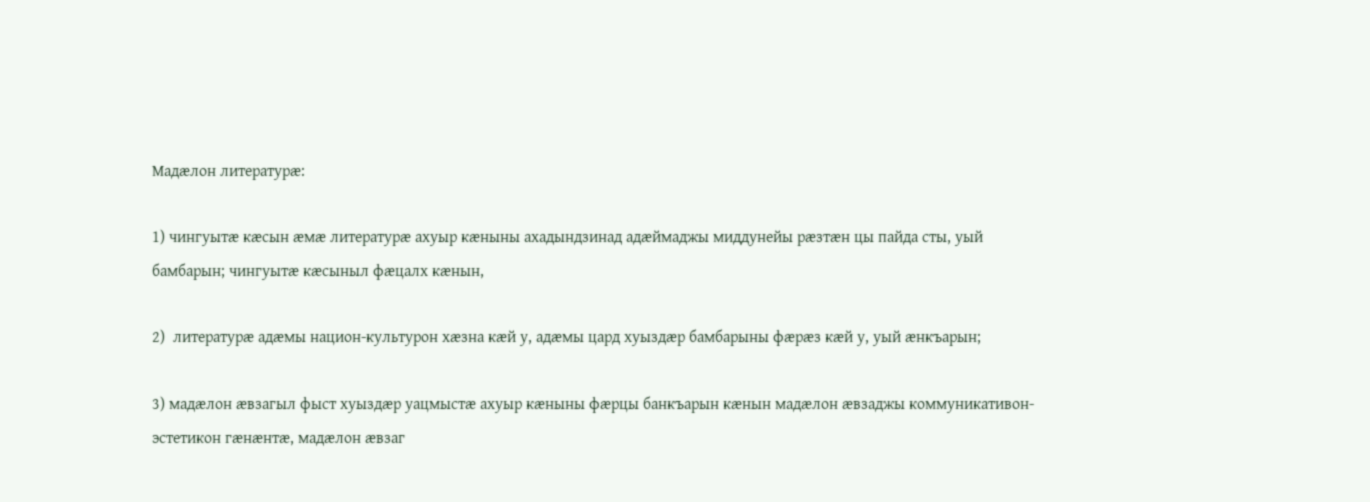Мадæлон литературæ:

1) чингуытæ кæсын æмæ литературæ ахуыр кæныны ахадындзинад адæймаджы миддунейы рæзтæн цы пайда сты, уый бамбарын; чингуытæ кæсыныл фæцалх кæнын,

2)  литературæ адæмы национ-культурон хæзна кæй у, адæмы цард хуыздæр бамбарыны фæрæз кæй у, уый æнкъарын;

3) мадæлон æвзагыл фыст хуыздæр уацмыстæ ахуыр кæныны фæрцы банкъарын кæнын мадæлон æвзаджы коммуникативон-эстетикон гæнæнтæ, мадæлон æвзаг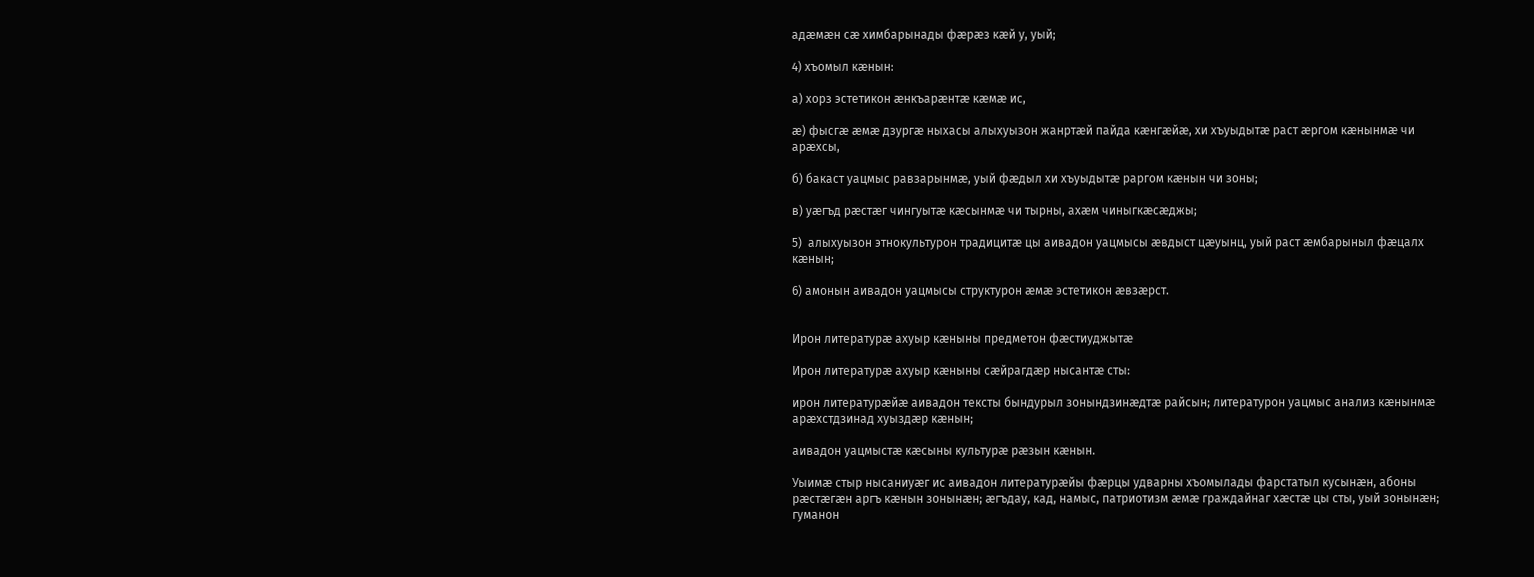адæмæн сæ химбарынады фæрæз кæй у, уый;

4) хъомыл кæнын:

а) хорз эстетикон æнкъарæнтæ кæмæ ис,

æ) фысгæ æмæ дзургæ ныхасы алыхуызон жанртæй пайда кæнгæйæ, хи хъуыдытæ раст æргом кæнынмæ чи арæхсы,

б) бакаст уацмыс равзарынмæ, уый фæдыл хи хъуыдытæ раргом кæнын чи зоны;

в) уæгъд рæстæг чингуытæ кæсынмæ чи тырны, ахæм чиныгкæсæджы;

5)  алыхуызон этнокультурон традицитæ цы аивадон уацмысы æвдыст цæуынц, уый раст æмбарыныл фæцалх кæнын;

6) амонын аивадон уацмысы структурон æмæ эстетикон æвзæрст.


Ирон литературæ ахуыр кæныны предметон фæстиуджытæ

Ирон литературæ ахуыр кæныны сæйрагдæр нысантæ сты:

ирон литературæйæ аивадон тексты бындурыл зонындзинæдтæ райсын; литературон уацмыс анализ кæнынмæ арæхстдзинад хуыздæр кæнын;

аивадон уацмыстæ кæсыны культурæ рæзын кæнын.

Уыимæ стыр нысаниуæг ис аивадон литературæйы фæрцы удварны хъомылады фарстатыл кусынæн, абоны рæстæгæн аргъ кæнын зонынæн; æгъдау, кад, намыс, патриотизм æмæ граждайнаг хæстæ цы сты, уый зонынæн; гуманон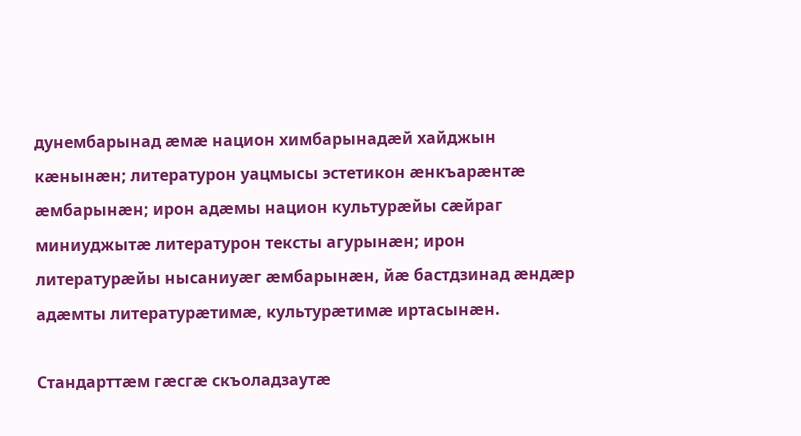дунембарынад æмæ национ химбарынадæй хайджын кæнынæн; литературон уацмысы эстетикон æнкъарæнтæ æмбарынæн; ирон адæмы национ культурæйы сæйраг миниуджытæ литературон тексты агурынæн; ирон литературæйы нысаниуæг æмбарынæн, йæ бастдзинад æндæр адæмты литературæтимæ, культурæтимæ иртасынæн.

Стандарттæм гæсгæ скъоладзаутæ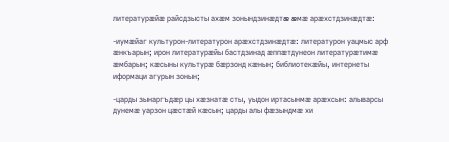литературæйæ райсдзысты ахæм зонындзинæдтæ æмæ арæхстдзинæдтæ:

-иумæйаг культурон-литературон арæхстдзинæдтæ: литературон уацмыс арф æнкъарын; ирон литературæйы бастдзинад æппæтдунеон литературæтимæ æмбарын; кæсыны культурæ бæрзонд кæнын; библиотекæйы, интернеты иформаци агурын зонын;

-царды зынаргъдæр цы хæзнатæ сты, уыдон иртасынмæ арæхсын: алыварсы дунемæ уарзон цæстæй кæсын; царды алы фæзындмæ хи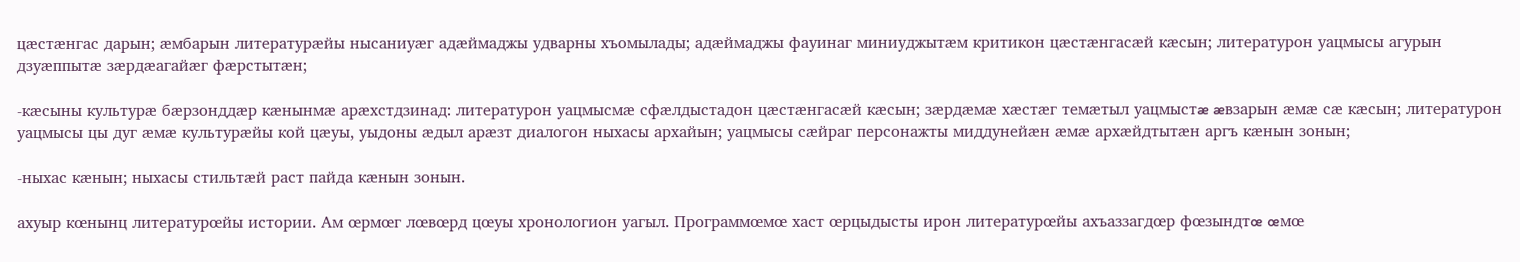цæстæнгас дарын; æмбарын литературæйы нысаниуæг адæймаджы удварны хъомылады; адæймаджы фауинаг миниуджытæм критикон цæстæнгасæй кæсын; литературон уацмысы агурын дзуæппытæ зæрдæагайæг фæрстытæн;

-кæсыны культурæ бæрзонддæр кæнынмæ арæхстдзинад: литературон уацмысмæ сфæлдыстадон цæстæнгасæй кæсын; зæрдæмæ хæстæг темæтыл уацмыстæ æвзарын æмæ сæ кæсын; литературон уацмысы цы дуг æмæ культурæйы кой цæуы, уыдоны æдыл арæзт диалогон ныхасы архайын; уацмысы сæйраг персонажты миддунейæн æмæ архæйдтытæн аргъ кæнын зонын;

-ныхас кæнын; ныхасы стильтæй раст пайда кæнын зонын.

ахуыр кœнынц литературœйы истории. Ам œрмœг лœвœрд цœуы хронологион уагыл. Программœмœ хаст œрцыдысты ирон литературœйы ахъаззагдœр фœзындтœ œмœ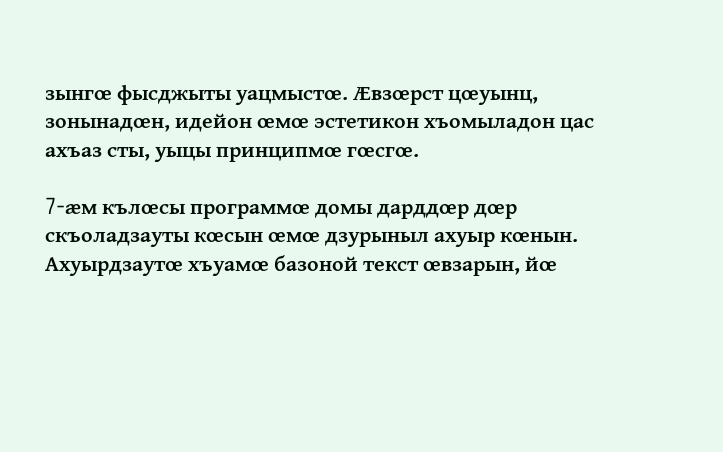зынгœ фысджыты уацмыстœ. Æвзœрст цœуынц, зонынадœн, идейон œмœ эстетикон хъомыладон цас ахъаз сты, уыцы принципмœ гœсгœ.

7-æм кълœсы программœ домы дарддœр дœр скъоладзауты кœсын œмœ дзурыныл ахуыр кœнын. Ахуырдзаутœ хъуамœ базоной текст œвзарын, йœ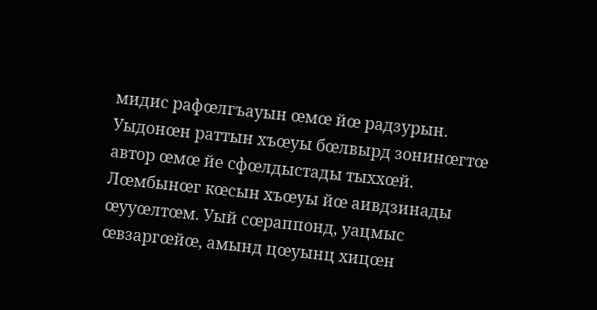мидис рафœлгъауын œмœ йœ радзурын. Уыдонœн раттын хъœуы бœлвырд зонинœгтœ автор œмœ йе сфœлдыстады тыххœй. Лœмбынœг кœсын хъœуы йœ аивдзинады œууœлтœм. Уый сœраппонд, уацмыс œвзаргœйœ, амынд цœуынц хицœн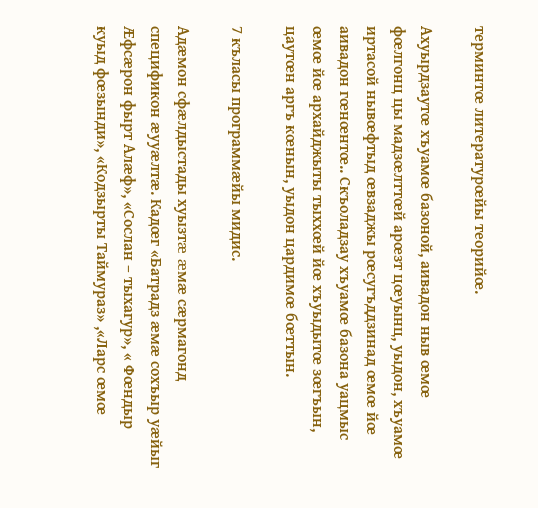терминтœ литературœйы теорийœ.

Ахуырдзаутœ хъуамœ базоной, аивадон ныв œмœ фœлгонц цы мадзœлттœй арœзт цœуынц, уыдон, хъуамœ иртасой нывœфтыд œвзаджы рœсугъддзинад œмœ йœ аивадон гœнœнтœ.. Скъоладзау хъуамœ базона уацмыс œмœ йœ архайджыты тыххœй йœ хъуыдытœ зœгъын, цаутœн аргъ кœнын, уыдон цардимœ бœттын.

7 къласы программæйы мидис.

Адæмон сфæлдыстады хуызтæ æмæ сæрмагонд спецификон æууæлтæ. Кадœг «Батрадз æмæ сохъыр уæйыг Æфсæрон фырт Алæф», «Сослан – тыхагур», « Фœндыр куыд фœзынди», «Кодзырты Таймураз» ,«Ларс œмœ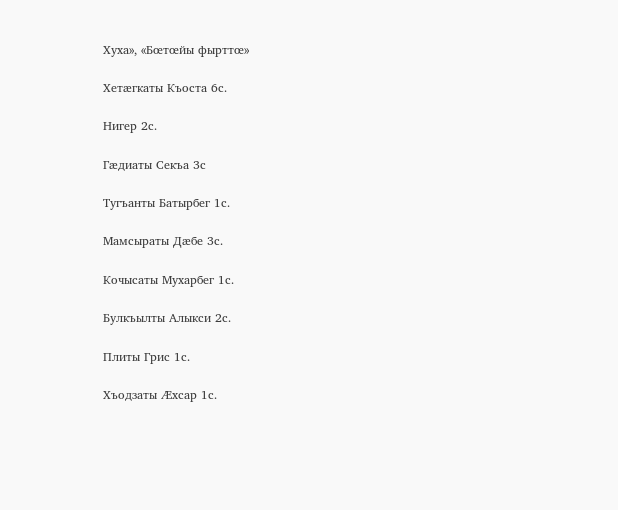Хуха», «Бœтœйы фырттœ»

Хетæгкаты Къоста 6с.

Нигер 2с.

Гæдиаты Секъа 3с

Тугъанты Батырбег 1с.

Мамсыраты Дæбе 3с.

Кочысаты Мухарбег 1с.

Булкъылты Алыкси 2с.

Плиты Грис 1с.

Хъодзаты Æхсар 1с.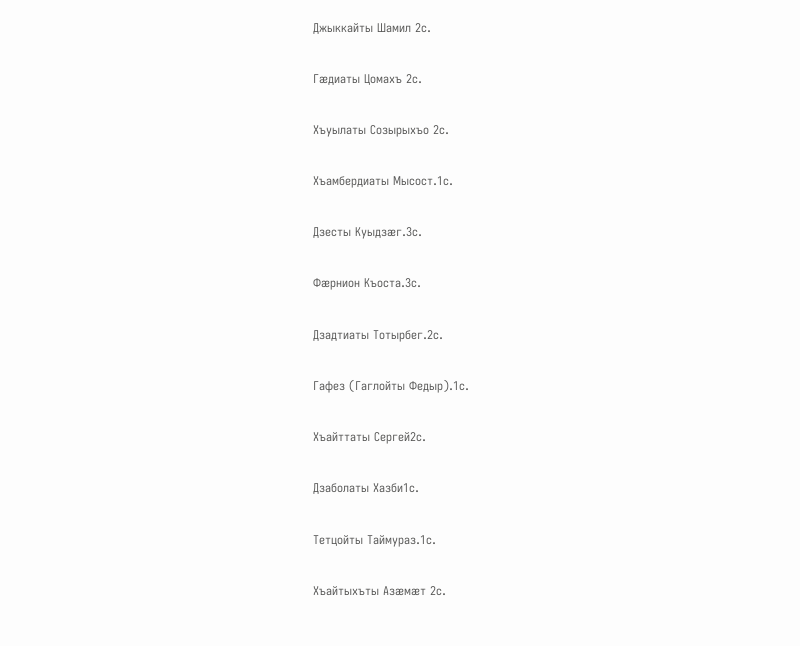Джыккайты Шамил 2с.

Гæдиаты Цомахъ 2с.

Хъуылаты Созырыхъо 2с.

Хъамбердиаты Мысост.1с.

Дзесты Куыдзæг.3с.

Фæрнион Къоста.3с.

Дзадтиаты Тотырбег.2с.

Гафез (Гаглойты Федыр).1с.

Хъайттаты Сергей2с.

Дзаболаты Хазби1с.

Тетцойты Таймураз.1с.

Хъайтыхъты Азæмæт 2с.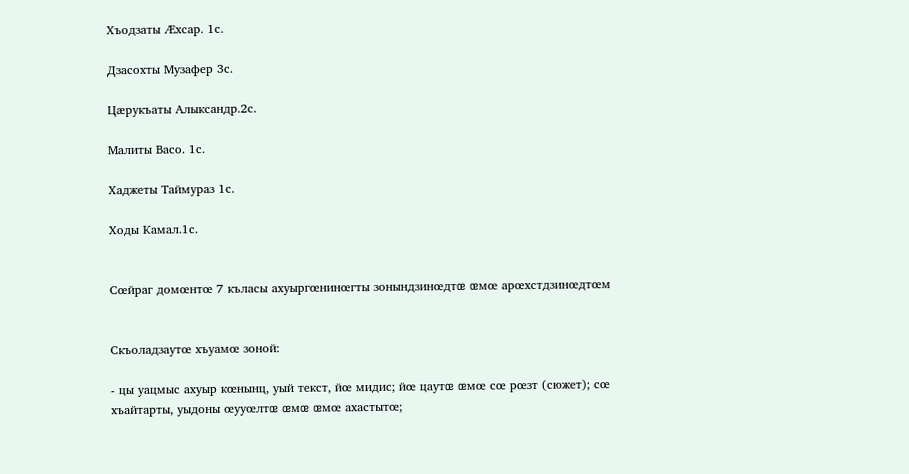Хъодзаты Æхсар. 1с.

Дзасохты Музафер 3с.

Цæрукъаты Алыксандр.2с.

Малиты Васо. 1с.

Хаджеты Таймураз 1с.

Ходы Камал.1с.


Сœйраг домœнтœ 7 къласы ахуыргœнинœгты зонындзинœдтœ œмœ арœхстдзинœдтœм


Скъоладзаутœ хъуамœ зоной:

- цы уацмыс ахуыр кœнынц, уый текст, йœ мидис; йœ цаутœ œмœ сœ рœзт (сюжет); сœ хъайтарты, уыдоны œууœлтœ œмœ œмœ ахастытœ;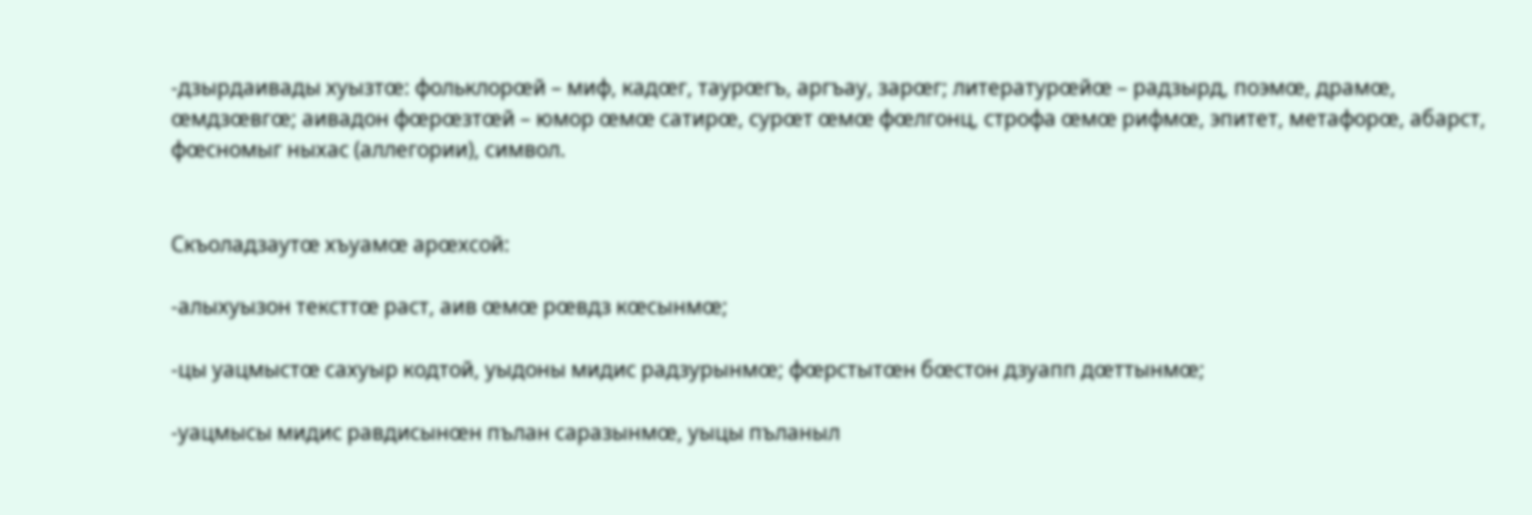-дзырдаивады хуызтœ: фольклорœй – миф, кадœг, таурœгъ, аргъау, зарœг; литературœйœ – радзырд, поэмœ, драмœ, œмдзœвгœ; аивадон фœрœзтœй – юмор œмœ сатирœ, сурœт œмœ фœлгонц, строфа œмœ рифмœ, эпитет, метафорœ, абарст, фœсномыг ныхас (аллегории), символ.


Скъоладзаутœ хъуамœ арœхсой:

-алыхуызон тексттœ раст, аив œмœ рœвдз кœсынмœ;

-цы уацмыстœ сахуыр кодтой, уыдоны мидис радзурынмœ; фœрстытœн бœстон дзуапп дœттынмœ;

-уацмысы мидис равдисынœн пълан саразынмœ, уыцы пъланыл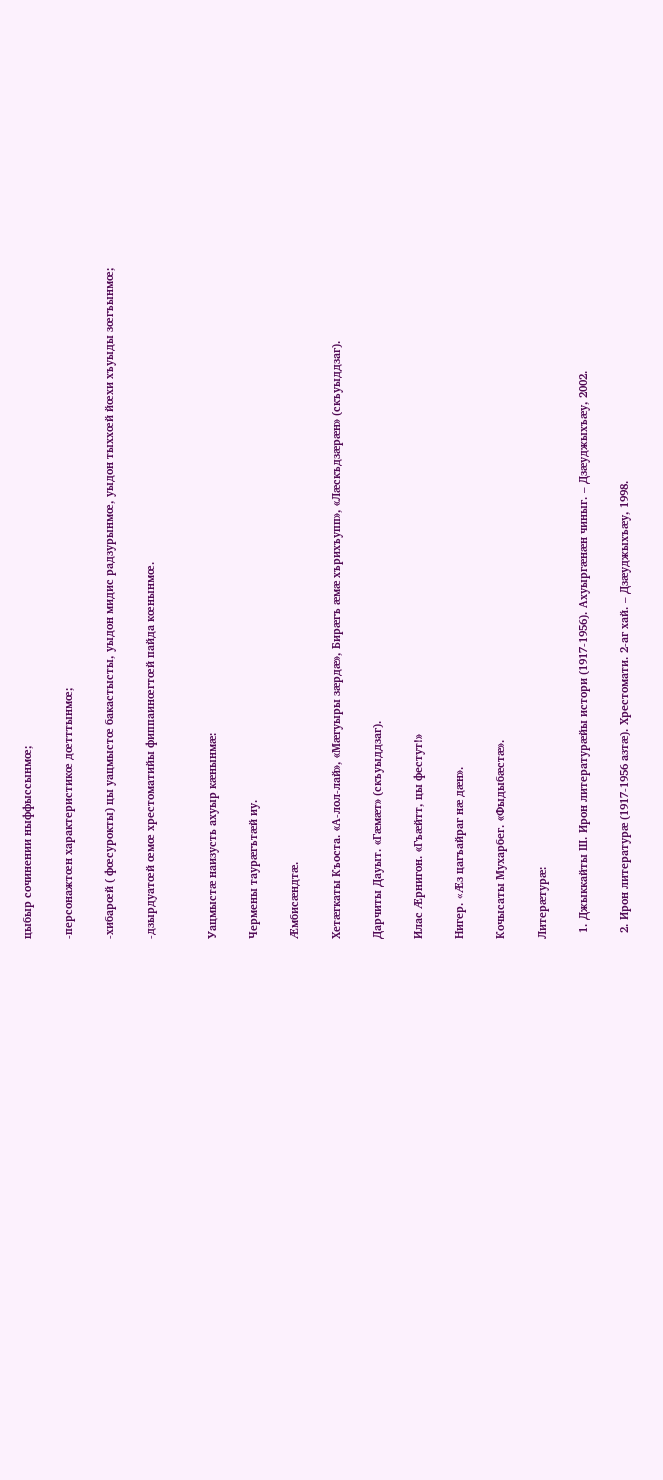цыбыр сочинении ныффыссынмœ;

-персонажтœн характеристикœ дœтттынмœ;

-хибарœй ( фœсурокты) цы уацмыстœ бакастысты, уыдон мидис радзурынмœ, уыдон тыххœй йœхи хъуыды зœгъынмœ;

-дзырдуатœй œмœ хрестоматийы фиппаинœгтœй пайда кœнынмœ.


Уацмыстæ наизусть ахуыр кæнынмæ:

Чермены таурæгътæй иу.

Æмбисæндтæ.

Хетæгкаты Къоста. «А-лол-лай», «Мæгуыры зæрдæ», Бирæгъ æмæ хърихъупп», «Лæскъдзæрæн» (скъуыддзаг).

Дарчиты Дауыт. «Гæмæт» (скъуыддзаг).

Илас Æрнигон. «Гъæйтт, цы фестут!»

Нигер. «Æз цагъайраг нæ дæн».

Кочысаты Мухарбег. «Фыдыбæстæ».

Литерæтурæ:

  1. Джыккайты Ш. Ирон литературæйы истори (1917-1956). Ахуыргæнæн чиныг. – Дзæуджыхъæу, 2002.

  2. Ирон литературæ (1917-1956 азтæ). Хрестомати. 2-аг хай. – Дзæуджыхъæу, 1998.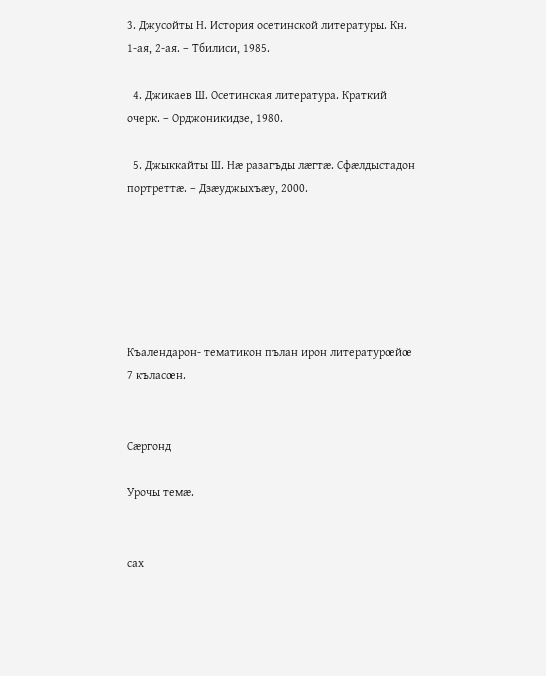3. Джусойты Н. История осетинской литературы. Кн. 1-ая, 2-ая. – Тбилиси, 1985.

  4. Джикаев Ш. Осетинская литература. Краткий очерк. – Орджоникидзе, 1980.

  5. Джыккайты Ш. Нæ разагъды лæгтæ. Сфæлдыстадон портреттæ. – Дзæуджыхъæу, 2000.






Къалендарон- тематикон пълан ирон литературœйœ 7 къласœн.


Сæргонд

Урочы темæ.


сах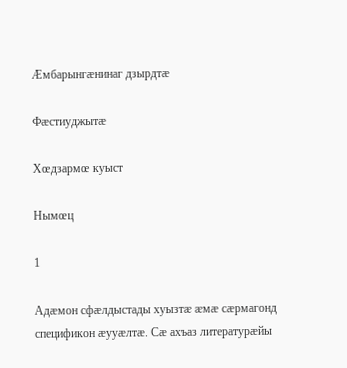Æмбарынгæнинаг дзырдтæ

Фæстиуджытæ

Хœдзармœ куыст

Нымœц

1

Адæмон сфæлдыстады хуызтæ æмæ сæрмагонд спецификон æууæлтæ. Сæ ахъаз литературæйы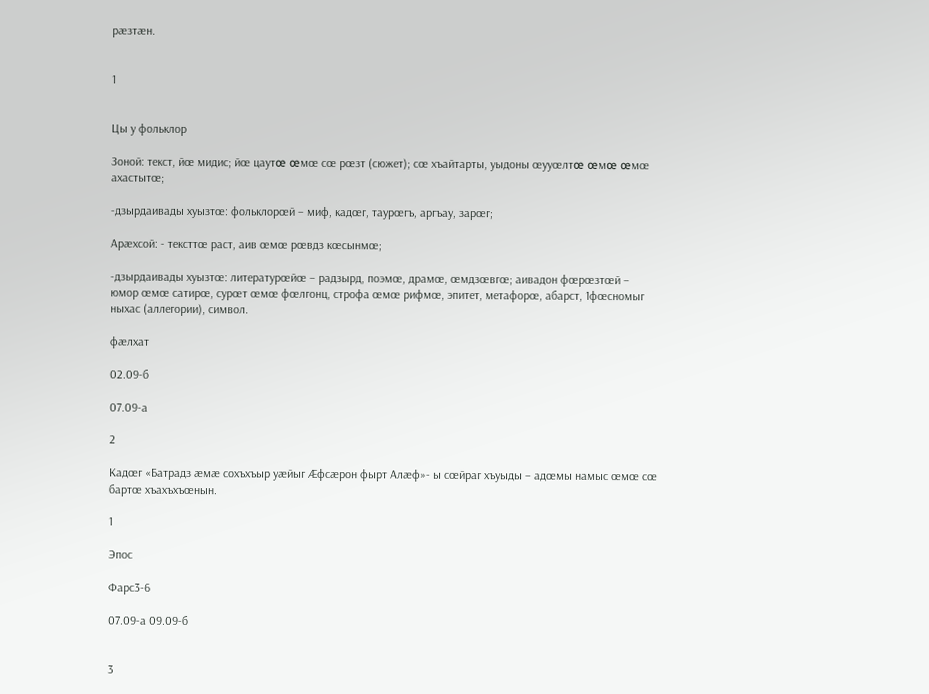рæзтæн.


1


Цы у фольклор

Зоной: текст, йœ мидис; йœ цаутœ œмœ сœ рœзт (сюжет); сœ хъайтарты, уыдоны œууœлтœ œмœ œмœ ахастытœ;

-дзырдаивады хуызтœ: фольклорœй – миф, кадœг, таурœгъ, аргъау, зарœг;

Арæхсой: - тексттœ раст, аив œмœ рœвдз кœсынмœ;

-дзырдаивады хуызтœ: литературœйœ – радзырд, поэмœ, драмœ, œмдзœвгœ; аивадон фœрœзтœй – юмор œмœ сатирœ, сурœт œмœ фœлгонц, строфа œмœ рифмœ, эпитет, метафорœ, абарст, 1фœсномыг ныхас (аллегории), символ.

фæлхат

02.09-б

07.09-а

2

Кадœг «Батрадз æмæ сохъхъыр уæйыг Æфсæрон фырт Алæф»- ы сœйраг хъуыды – адœмы намыс œмœ сœ бартœ хъахъхъœнын.

1

Эпос

Фарс3-6

07.09-а 09.09-б


3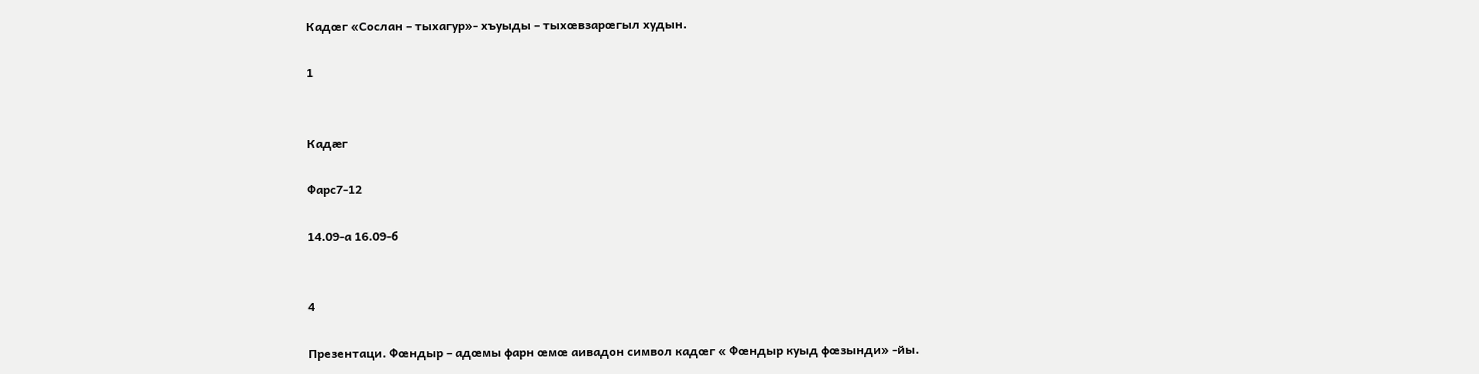Кадœг «Сослан – тыхагур»- хъуыды – тыхœвзарœгыл худын.

1


Кадæг

Фарс7-12

14.09-а 16.09-б


4

Презентаци. Фœндыр – адœмы фарн œмœ аивадон символ кадœг « Фœндыр куыд фœзынди» -йы.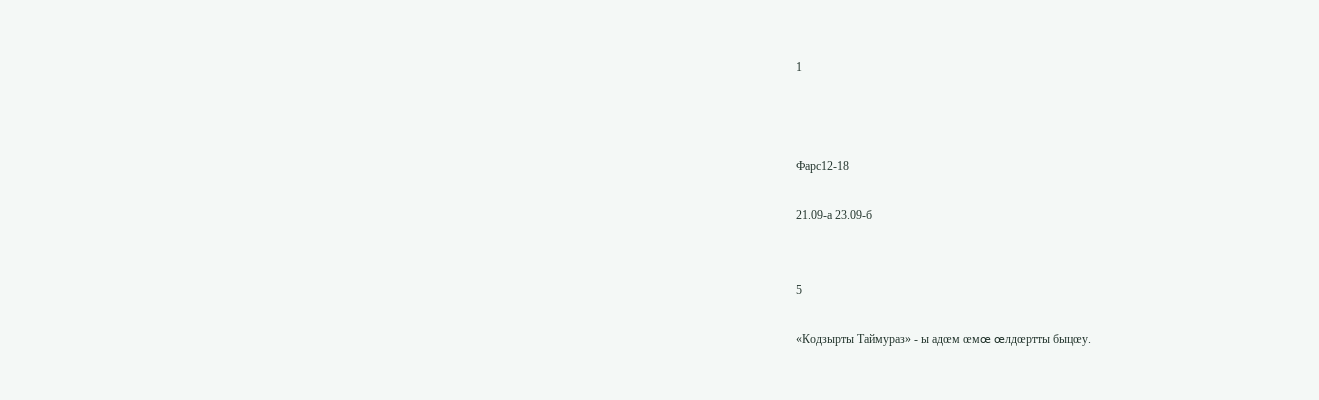1



Фарс12-18

21.09-а 23.09-б


5

«Кодзырты Таймураз» - ы адœм œмœ œлдœртты быцœу.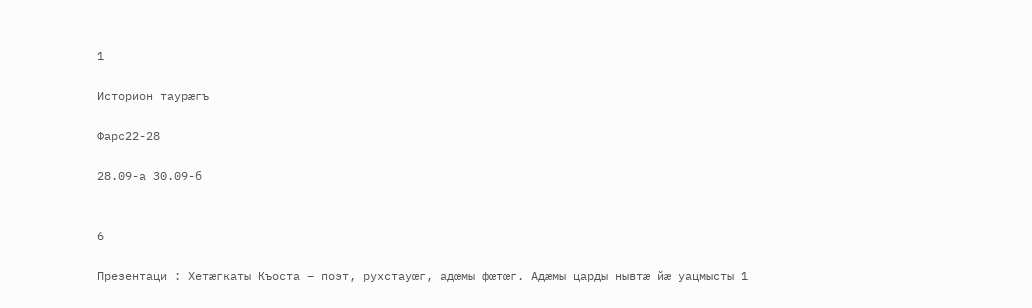1

Историон таурæгъ

Фарс22-28

28.09-а 30.09-б


6

Презентаци : Хетæгкаты Къоста – поэт, рухстауœг, адœмы фœтœг. Адæмы царды нывтæ йæ уацмысты 1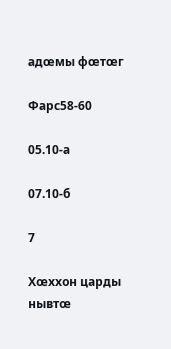адœмы фœтœг

Фарс58-60

05.10-а

07.10-б

7

Хœххон царды нывтœ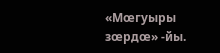«Мœгуыры зœрдœ» -йы.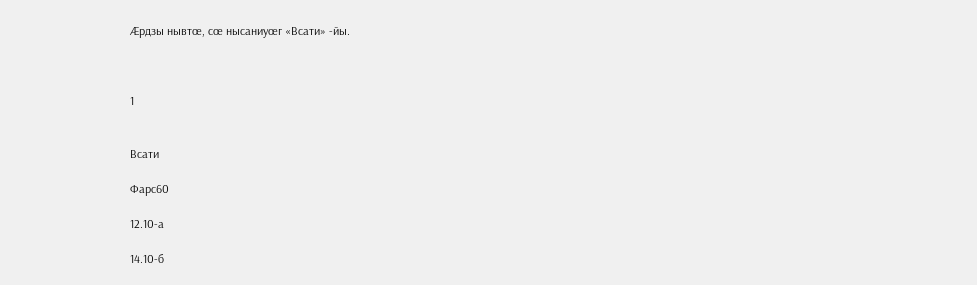Æрдзы нывтœ, сœ нысаниуœг «Всати» -йы.



1


Всати

Фарс60

12.10-а

14.10-б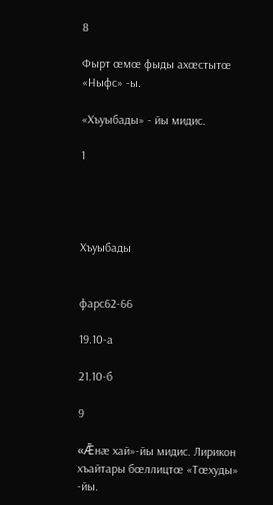8

Фырт œмœ фыды ахœстытœ «Ныфс» -ы.

«Хъуыбады» - йы мидис.

1




Хъуыбады


фарс62-66

19.10-а

21.10-б

9

«Ǣнæ хай»-йы мидис. Лирикон хъайтары бœллицтœ «Тœхуды» -йы.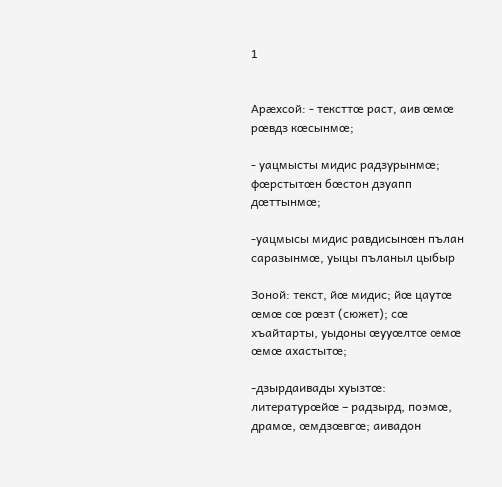1


Арæхсой: - тексттœ раст, аив œмœ рœвдз кœсынмœ;

- уацмысты мидис радзурынмœ; фœрстытœн бœстон дзуапп дœттынмœ;

-уацмысы мидис равдисынœн пълан саразынмœ, уыцы пъланыл цыбыр

Зоной: текст, йœ мидис; йœ цаутœ œмœ сœ рœзт (сюжет); сœ хъайтарты, уыдоны œууœлтœ œмœ œмœ ахастытœ;

-дзырдаивады хуызтœ: литературœйœ – радзырд, поэмœ, драмœ, œмдзœвгœ; аивадон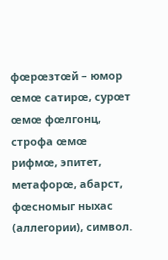фœрœзтœй – юмор œмœ сатирœ, сурœт œмœ фœлгонц, строфа œмœ рифмœ, эпитет, метафорœ, абарст, фœсномыг ныхас (аллегории), символ.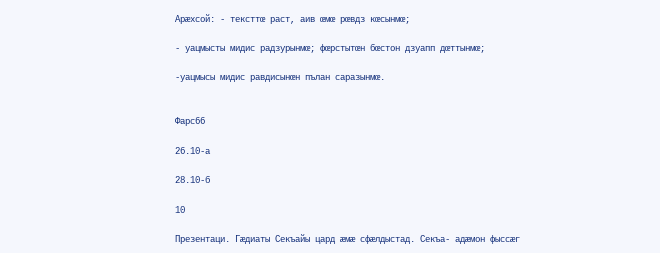Арæхсой: - тексттœ раст, аив œмœ рœвдз кœсынмœ;

- уацмысты мидис радзурынмœ; фœрстытœн бœстон дзуапп дœттынмœ;

-уацмысы мидис равдисынœн пълан саразынмœ.


Фарс66

26.10-а

28.10-б

10

Презентаци. Гæдиаты Секъайы цард æмæ сфæлдыстад. Секъа- адæмон фыссæг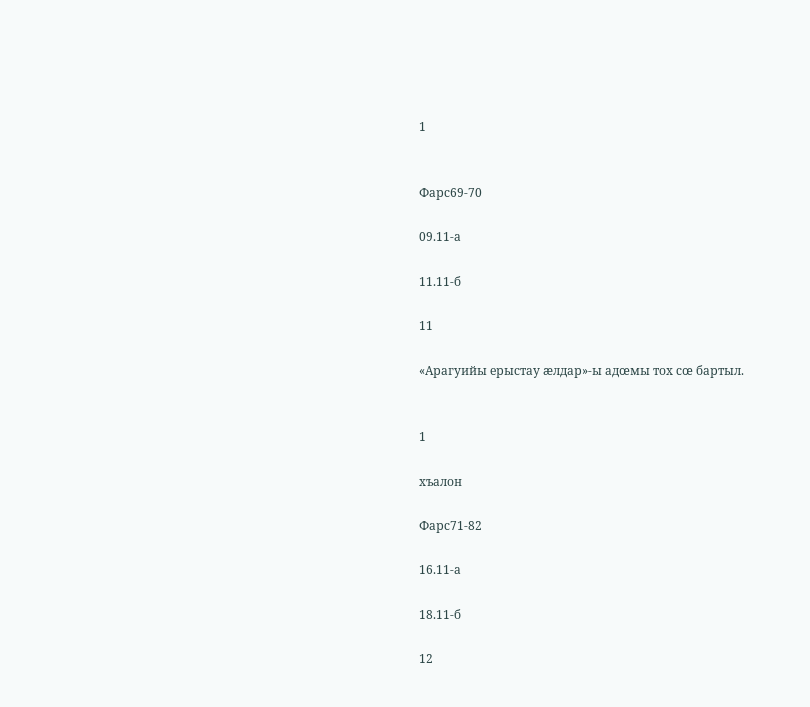1


Фарс69-70

09.11-а

11.11-б

11

«Арагуийы ерыстау æлдар»-ы адœмы тох сœ бартыл.


1

хъалон

Фарс71-82

16.11-а

18.11-б

12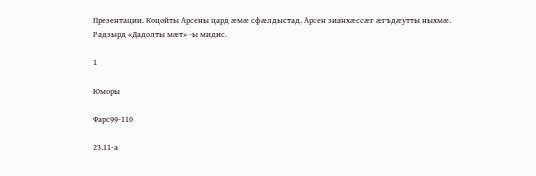Презентации. Коцойты Арсены цард æмæ сфæлдыстад. Арсен зианхæссæг æгъдæутты ныхмæ. Радзырд «Дадолты мæт» -ы мидис.

1

Юморы

Фарс99-110

23.11-а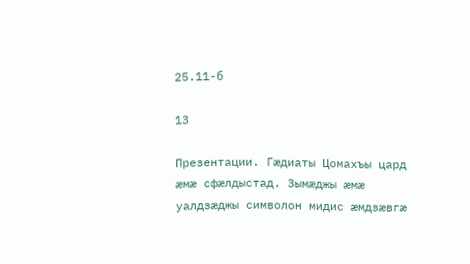25.11-б

13

Презентации. Гæдиаты Цомахъы цард æмæ сфæлдыстад. Зымæджы æмæ уалдзæджы символон мидис æмдзæвгæ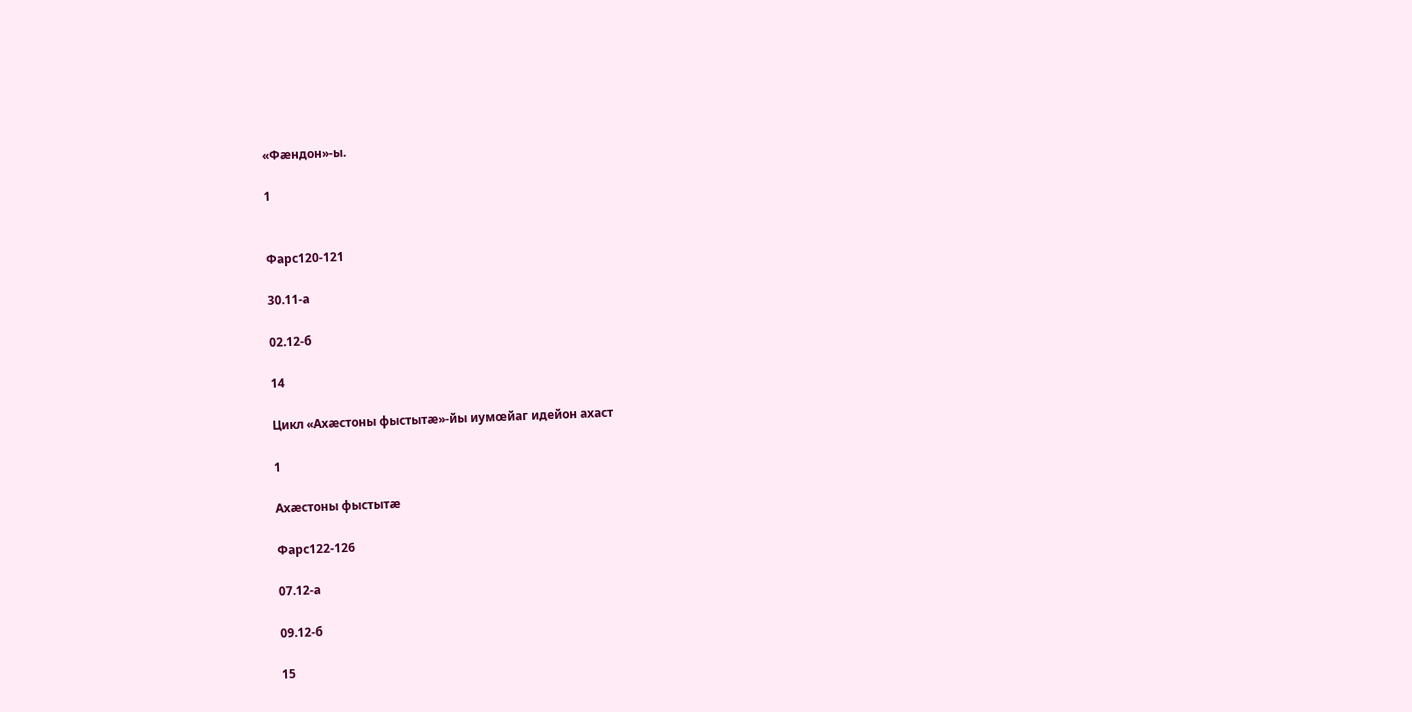«Фæндон»-ы.

1


Фарс120-121

30.11-а

02.12-б

14

Цикл «Ахæстоны фыстытæ»-йы иумœйаг идейон ахаст

1

Ахæстоны фыстытæ

Фарс122-126

07.12-а

09.12-б

15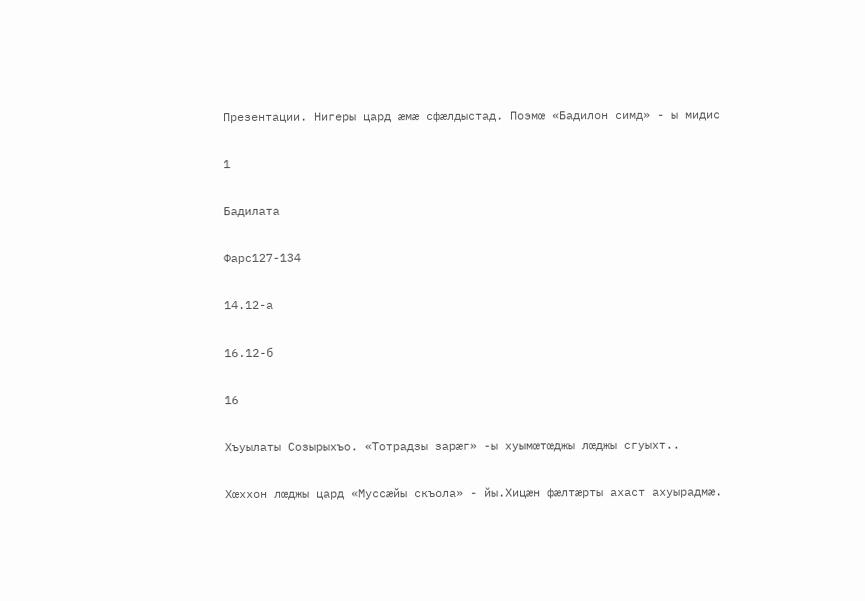Презентации. Нигеры цард æмæ сфæлдыстад. Поэмœ «Бадилон симд» - ы мидис

1

Бадилата

Фарс127-134

14.12-а

16.12-б

16

Хъуылаты Созырыхъо. «Тотрадзы зарæг» -ы хуымœтœджы лœджы сгуыхт..

Хœххон лœджы цард «Муссæйы скъола» - йы.Хицæн фæлтæрты ахаст ахуырадмæ.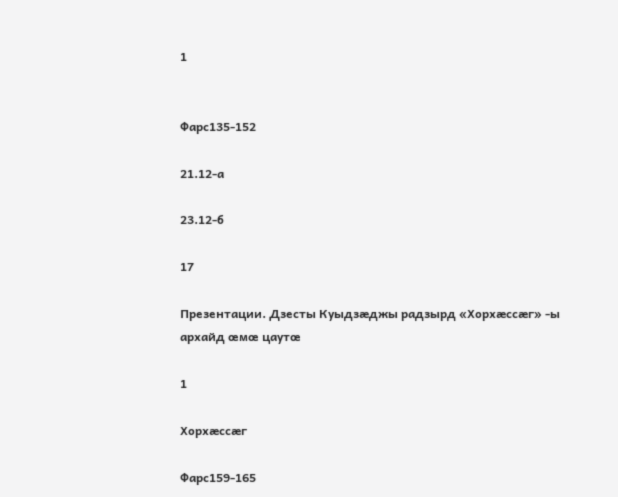1


Фарс135-152

21.12-а

23.12-б

17

Презентации. Дзесты Куыдзæджы радзырд «Хорхæссæг» -ы архайд œмœ цаутœ

1

Хорхæссæг

Фарс159-165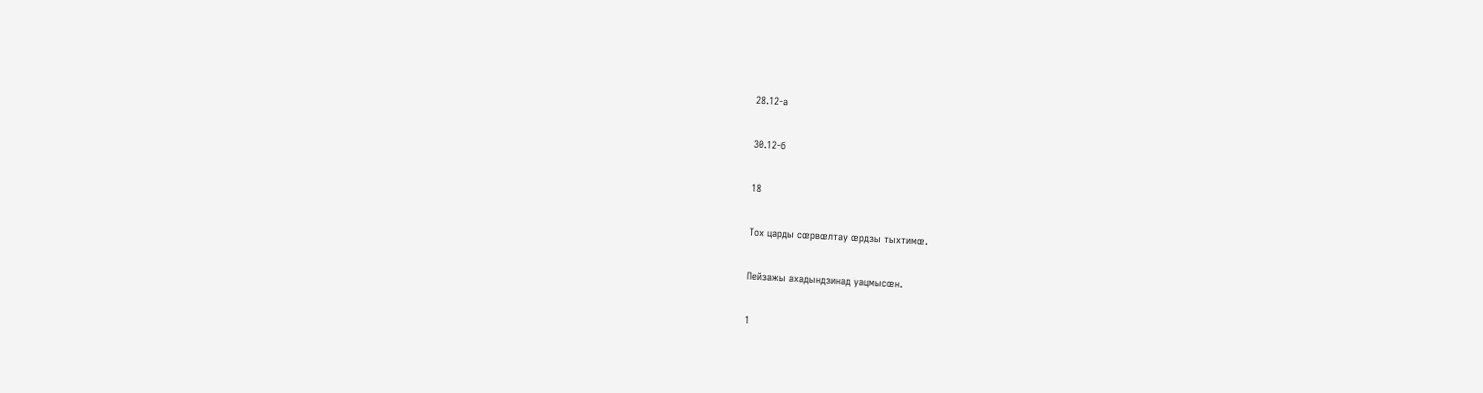28.12-а

30.12-б

18

Тох царды сœрвœлтау œрдзы тыхтимœ.

Пейзажы ахадындзинад уацмысœн.

1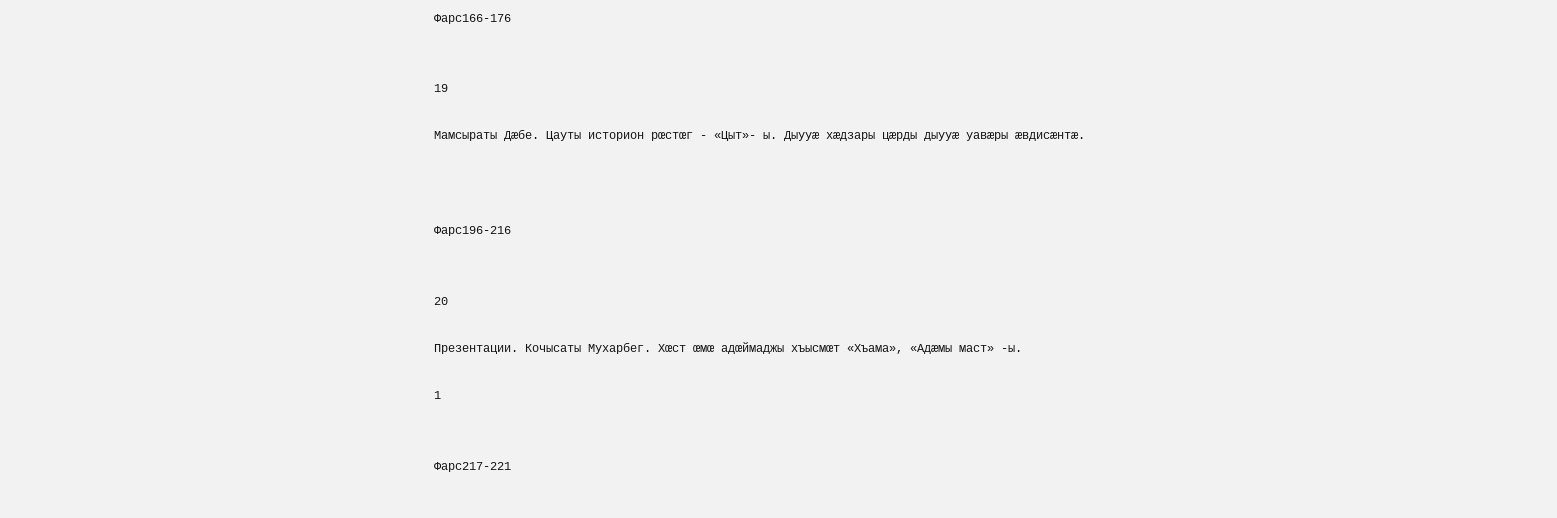Фарс166-176


19

Мамсыраты Дæбе. Цауты историон рœстœг - «Цыт»- ы. Дыууæ хæдзары цæрды дыууæ уавæры æвдисæнтæ.



Фарс196-216


20

Презентации. Кочысаты Мухарбег. Хœст œмœ адœймаджы хъысмœт «Хъама», «Адæмы маст» -ы.

1


Фарс217-221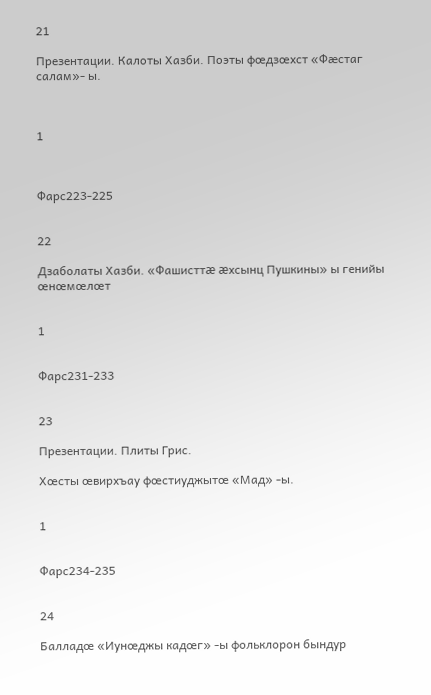21

Презентации. Калоты Хазби. Поэты фœдзœхст «Фæстаг салам»- ы.



1



Фарс223-225


22

Дзаболаты Хазби. «Фашисттæ æхсынц Пушкины» ы генийы œнœмœлœт


1


Фарс231-233


23

Презентации. Плиты Грис.

Хœсты œвирхъау фœстиуджытœ «Мад» -ы.


1


Фарс234-235


24

Балладœ «Иунœджы кадœг» -ы фольклорон бындур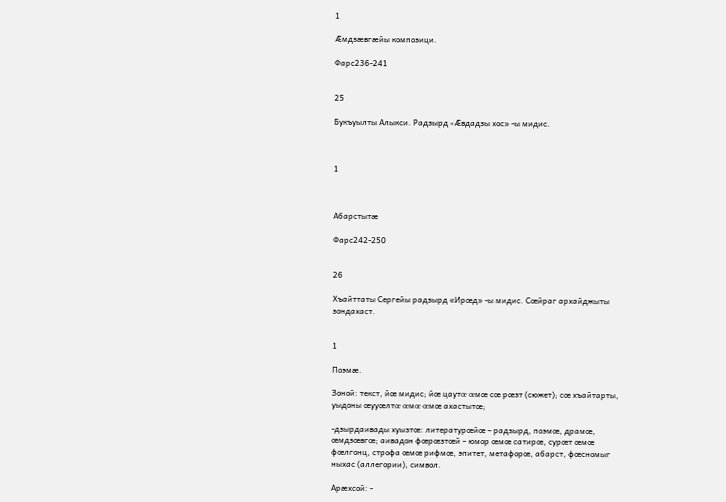1

Æмдзæвгæйы композици.

Фарс236-241


25

Букъуылты Алыкси. Радзырд «Æвдадзы хос» -ы мидис.



1



Абарстытæ

Фарс242-250


26

Хъайттаты Сергейы радзырд «Ирœд» -ы мидис. Сœйраг архайджыты зондахаст.


1

Поэмæ.

Зоной: текст, йœ мидис; йœ цаутœ œмœ сœ рœзт (сюжет); сœ хъайтарты, уыдоны œууœлтœ œмœ œмœ ахастытœ;

-дзырдаивады хуызтœ: литературœйœ – радзырд, поэмœ, драмœ, œмдзœвгœ; аивадон фœрœзтœй – юмор œмœ сатирœ, сурœт œмœ фœлгонц, строфа œмœ рифмœ, эпитет, метафорœ, абарст, фœсномыг ныхас (аллегории), символ.

Арæхсой: -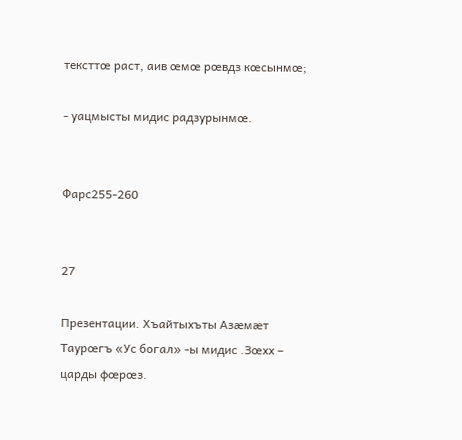тексттœ раст, аив œмœ рœвдз кœсынмœ;

- уацмысты мидис радзурынмœ.


Фарс255-260


27

Презентации. Хъайтыхъты Азæмæт Таурœгъ «Ус богал» -ы мидис .Зœхх – царды фœрœз.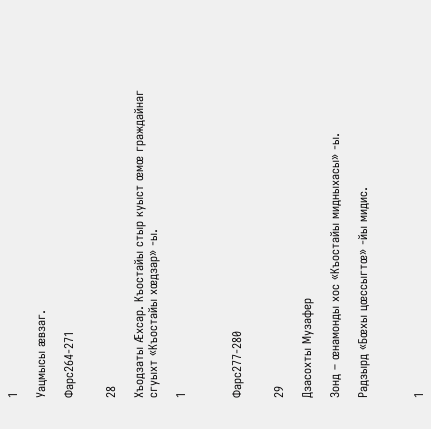1

Уацмысы æвзаг.

Фарс264-271


28

Хъодзаты Æхсар. Къостайы стыр куыст œмœ граждайнаг сгуыхт «Къостайы хœдзар» -ы.

1



Фарс277-280


29

Дзасохты Музафер

Зонд – œнамонды хос «Къостайы мидныхасы» -ы.

Радзырд «Бœхы цœссыгтœ» -йы мидис.



1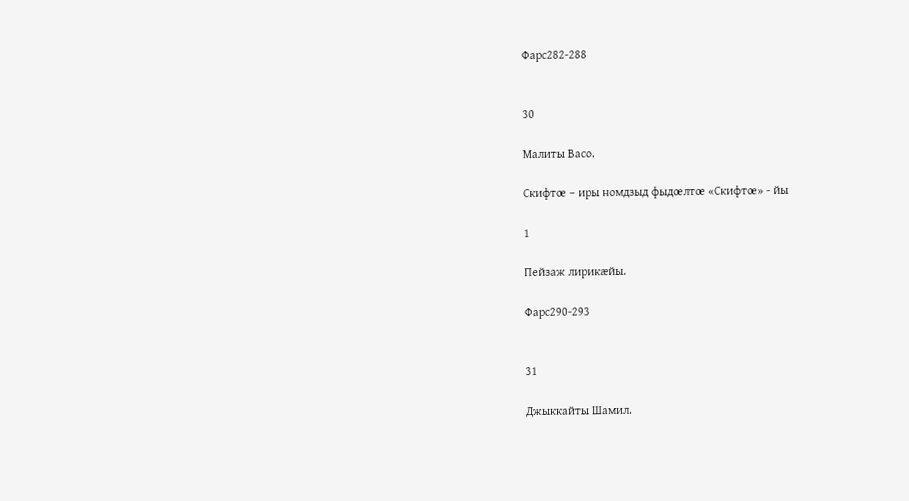Фарс282-288


30

Малиты Васо.

Скифтœ – иры номдзыд фыдœлтœ «Скифтœ» - йы

1

Пейзаж лирикæйы.

Фарс290-293


31

Джыккайты Шамил.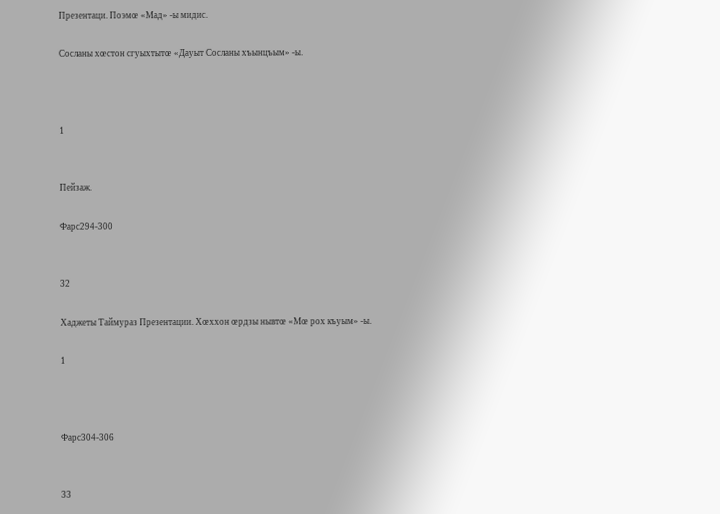Презентаци. Поэмœ «Мад» -ы мидис.

Сосланы хœстон сгуыхтытœ «Дауыт Сосланы хъынцъым» -ы.



1


Пейзаж.

Фарс294-300


32

Хаджеты Таймураз Презентации. Хœххон œрдзы нывтœ «Мœ рох къуым» -ы.

1



Фарс304-306


33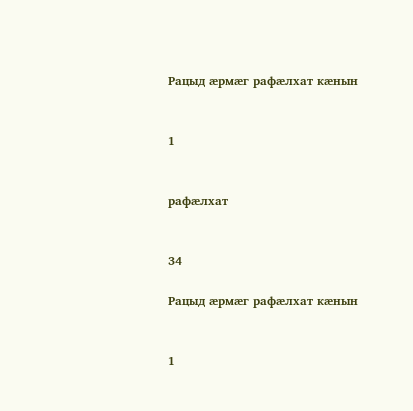Рацыд æрмæг рафæлхат кæнын


1


рафæлхат


34

Рацыд æрмæг рафæлхат кæнын


1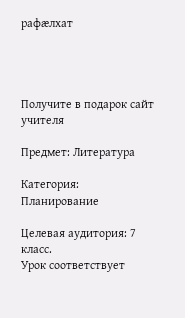рафæлхат




Получите в подарок сайт учителя

Предмет: Литература

Категория: Планирование

Целевая аудитория: 7 класс.
Урок соответствует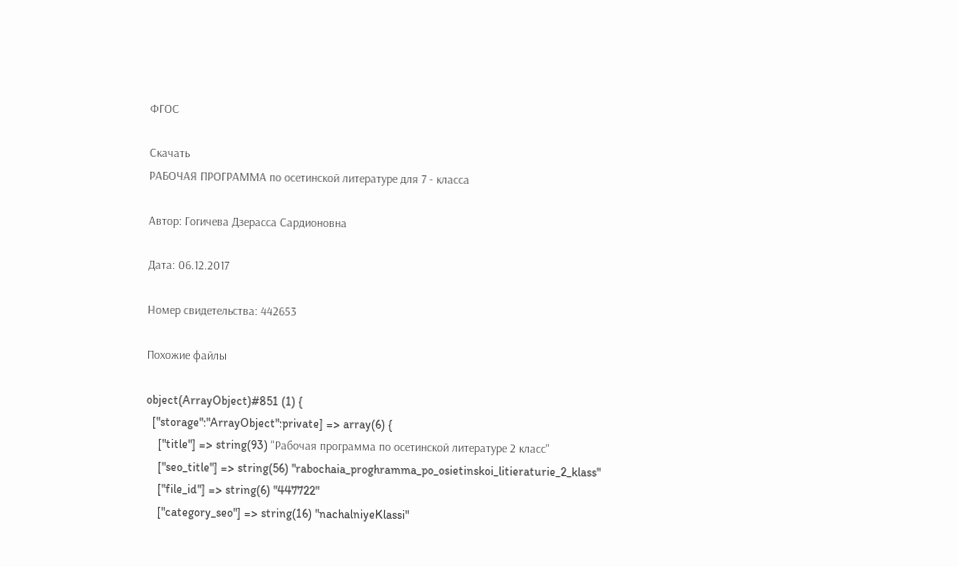ФГОС

Скачать
РАБОЧАЯ ПРОГРАММА по осетинской литературе для 7 - класса

Автор: Гогичева Дзерасса Сардионовна

Дата: 06.12.2017

Номер свидетельства: 442653

Похожие файлы

object(ArrayObject)#851 (1) {
  ["storage":"ArrayObject":private] => array(6) {
    ["title"] => string(93) "Рабочая программа по осетинской литературе 2 класс"
    ["seo_title"] => string(56) "rabochaia_proghramma_po_osietinskoi_litieraturie_2_klass"
    ["file_id"] => string(6) "447722"
    ["category_seo"] => string(16) "nachalniyeKlassi"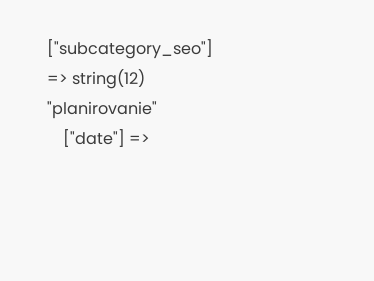["subcategory_seo"] => string(12) "planirovanie"
    ["date"] =>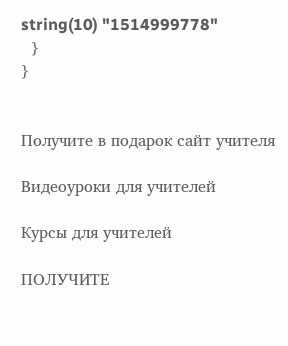string(10) "1514999778"
  }
}


Получите в подарок сайт учителя

Видеоуроки для учителей

Курсы для учителей

ПОЛУЧИТЕ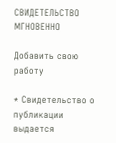СВИДЕТЕЛЬСТВО МГНОВЕННО

Добавить свою работу

* Свидетельство о публикации выдается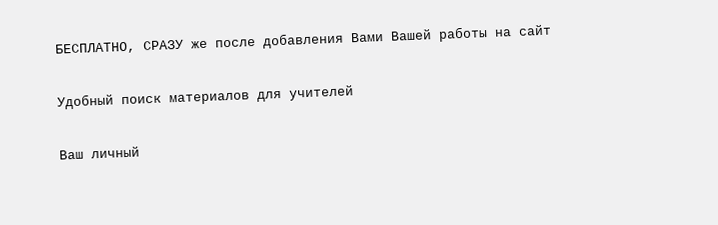БЕСПЛАТНО, СРАЗУ же после добавления Вами Вашей работы на сайт

Удобный поиск материалов для учителей

Ваш личный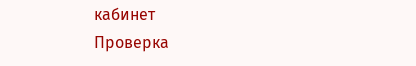кабинет
Проверка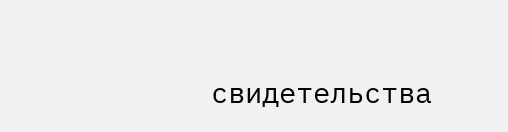свидетельства